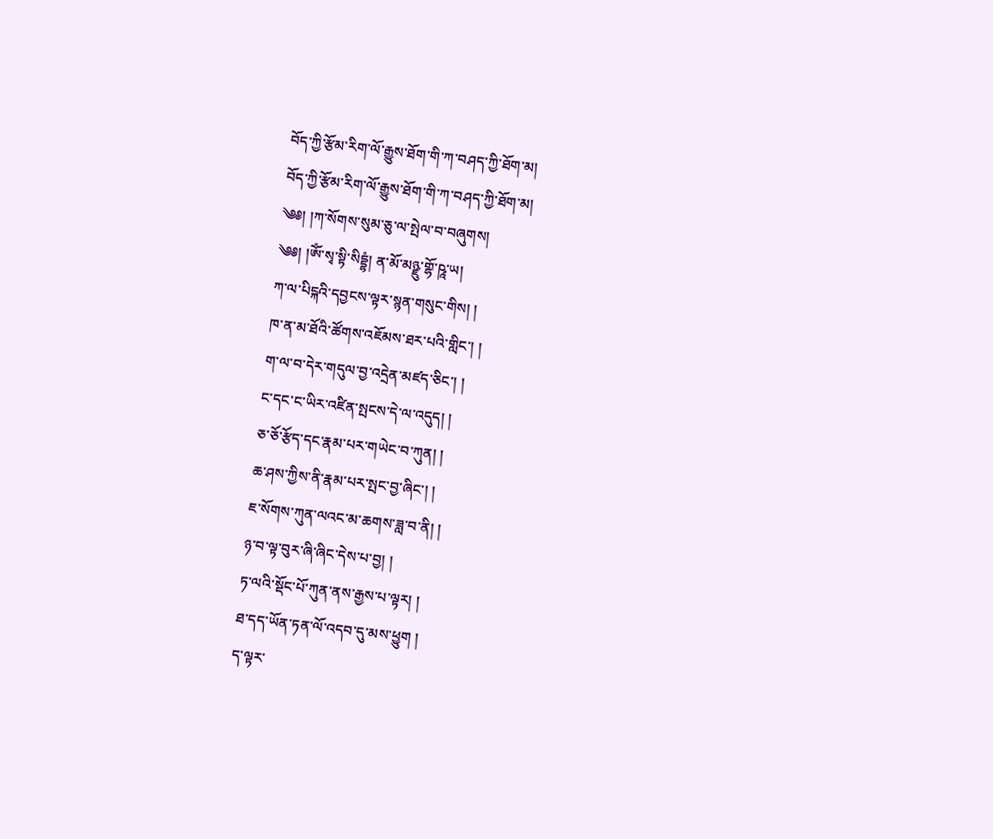བོད་ཀྱི་རྩོམ་རིག་ལོ་རྒྱུས་ཐོག་གི་ཀ་བཤད་ཀྱི་ཐོག་མ།
བོད་ཀྱི་རྩོམ་རིག་ལོ་རྒྱུས་ཐོག་གི་ཀ་བཤད་ཀྱི་ཐོག་མ།
༄༅། །ཀ་སོགས་སུམ་ཅུ་ལ་སྤེལ་བ་བཞུགས།
༄༅། །ཨོཾ་སྭ་སྟི་སིདྡྷཾ། ན་མོ་མཉྫུ་གྷོ་ཥཱ་ཡ།
ཀ་ལ་པིངྐའི་དབྱངས་ལྟར་སྙན་གསུང་གིས། །
ཁ་ན་མ་ཐོའི་ཚོགས་འཇོམས་ཐར་པའི་གླིང་། །
ག་ལ་བ་དེར་གདུལ་བྱ་འདྲེན་མཛད་ཅིང་། །
ང་དང་ང་ཡིར་འཛིན་སྤངས་དེ་ལ་འདུད། །
ཅ་ཅོ་རྩོད་དང་རྣམ་པར་གཡེང་བ་ཀུན། །
ཆ་ཤས་ཀྱིས་ནི་རྣམ་པར་སྤང་བྱ་ཞིང་། །
ཇ་སོགས་ཀུན་ལའང་མ་ཆགས་ཟླ་བ་ནི། །
ཉ་བ་ལྟ་བུར་ཞི་ཞིང་དེས་པ་བྱ། །
ཏ་ལའི་སྡོང་པོ་ཀུན་ནས་རྒྱས་པ་ལྟར། །
ཐ་དད་ཡོན་ཏན་ལོ་འདབ་དུ་མས་ཕྱུག །
ད་ལྟར་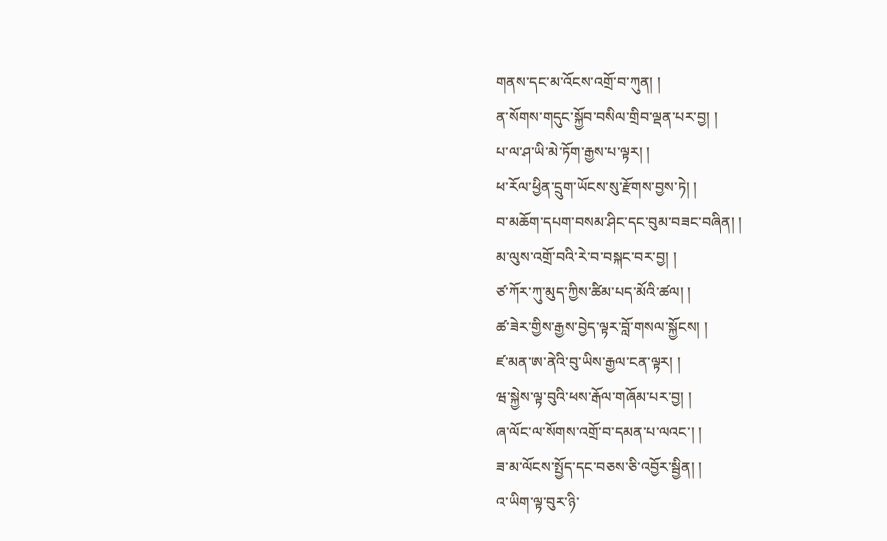གནས་དང་མ་འོངས་འགྲོ་བ་ཀུན། །
ན་སོགས་གདུང་སྐྱོབ་བསིལ་གྲིབ་ལྡན་པར་བྱ། །
པ་ལ་ཤ་ཡི་མེ་ཏོག་རྒྱས་པ་ལྟར། །
ཕ་རོལ་ཕྱིན་དྲུག་ཡོངས་སུ་རྫོགས་བྱས་ཏེ། །
བ་མཆོག་དཔག་བསམ་ཤིང་དང་བུམ་བཟང་བཞིན། །
མ་ལུས་འགྲོ་བའི་རེ་བ་བསྐང་བར་བྱ། །
ཙ་ཀོར་ཀུ་མུད་ཀྱིས་ཚིམ་པད་མོའི་ཚལ། །
ཚ་ཟེར་གྱིས་རྒྱས་བྱེད་ལྟར་བློ་གསལ་སྐྱོངས། །
ཛ་མན་ཨ་ནེའི་བུ་ཡིས་རྒྱལ་ངན་ལྟར། །
ཝ་སྐྱེས་ལྟ་བུའི་ཕས་རྒོལ་གཞོམ་པར་བྱ། །
ཞ་ལོང་ལ་སོགས་འགྲོ་བ་དམན་པ་ལའང་། །
ཟ་མ་ལོངས་སྤྱོད་དང་བཅས་ཅི་འབྱོར་སྦྱིན། །
འ་ཡིག་ལྟ་བུར་ཉི་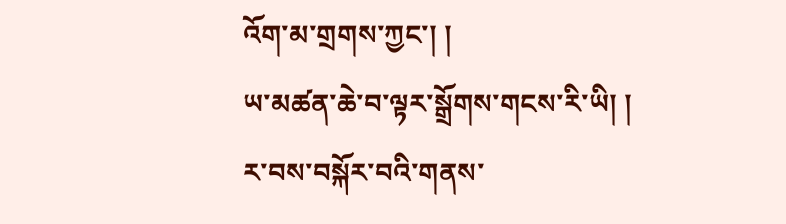འོག་མ་གྲགས་ཀྱང་། །
ཡ་མཚན་ཆེ་བ་ལྟར་སྒྲོགས་གངས་རི་ཡི། །
ར་བས་བསྐོར་བའི་གནས་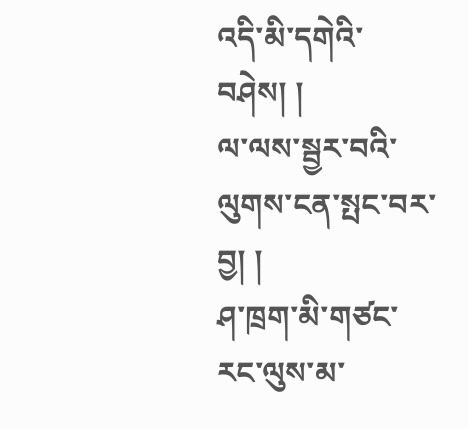འདི་མི་དགེའི་བཤེས། །
ལ་ལས་སྦྱར་བའི་ལུགས་ངན་སྤང་བར་བྱ། །
ཤ་ཁྲག་མི་གཙང་རང་ལུས་མ་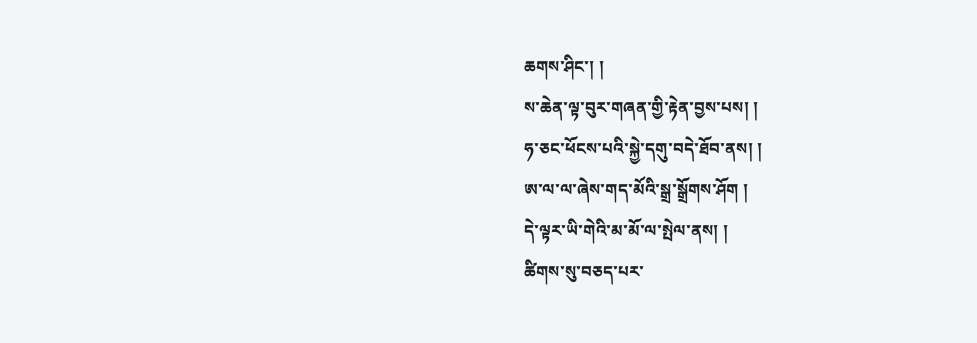ཆགས་ཤིང་། །
ས་ཆེན་ལྟ་བུར་གཞན་གྱི་རྟེན་བྱས་པས། །
ཧ་ཅང་ཕོངས་པའི་སྐྱེ་དགུ་བདེ་ཐོབ་ནས། །
ཨ་ལ་ལ་ཞེས་གད་མོའི་སྒྲ་སྒྲོགས་ཤོག །
དེ་ལྟར་ཡི་གེའི་མ་མོ་ལ་སྤེལ་ནས། །
ཚིགས་སུ་བཅད་པར་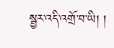སྦྱར་འདི་འགྲོ་བ་ཡི། །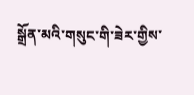སྒྲོན་མའི་གསུང་གི་ཟེར་གྱིས་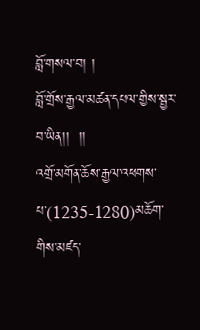བློ་གསལ་བ། །
བློ་གྲོས་རྒྱལ་མཚན་དཔལ་གྱིས་སྦྱར་བ་ཡིན།།  །།
འགྲོ་མགོན་ཆོས་རྒྱལ་འཕགས་པ་(1235-1280)མཆོག་གིས་མཛད་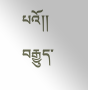པའོ།།
བརྒྱུད་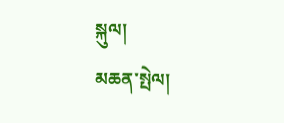སྐུལ།
མཆན་སྤེལ།